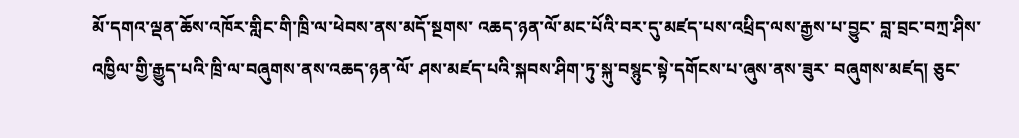མོ་དགའ་ལྡན་ཆོས་འཁོར་གླིང་གི་ཁྲི་ལ་ཕེབས་ནས་མདོ་སྔགས་ འཆད་ཉན་ལོ་མང་པོའི་བར་དུ་མཛད་པས་འཕྲིད་ལས་རྒྱས་པ་བྱུང་ བླ་བྲང་བཀྲ་ཤིས་འཁྱིལ་གྱི་རྒྱུད་པའི་ཁྲི་ལ་བཞུགས་ནས་འཆད་ཉན་ལོ་ ཤས་མཛད་པའི་སྐབས་ཤིག་ཏུ་སྐུ་བསྙུང་སྟེ་དགོངས་པ་ཞུས་ནས་ཟུར་ བཞུགས་མཛད། ཅུང་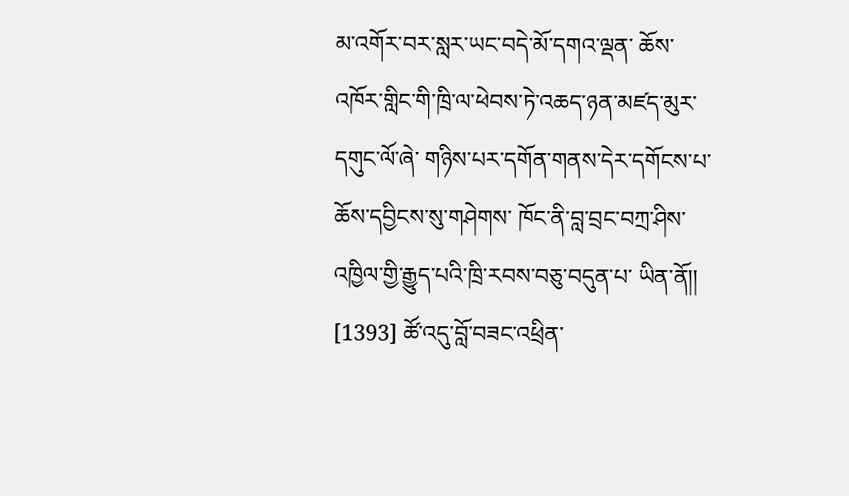མ་འགོར་བར་སླར་ཡང་བདེ་མོ་དགའ་ལྡན་ ཆོས་འཁོར་གླིང་གི་ཁྲི་ལ་ཕེབས་ཏེ་འཆད་ཉན་མཛད་མུར་དགུང་ལོ་ཞེ་ གཉིས་པར་དགོན་གནས་དེར་དགོངས་པ་ཆོས་དབྱིངས་སུ་གཤེགས་ ཁོང་ནི་བླ་བྲང་བཀྲ་ཤིས་འཁྱིལ་གྱི་རྒྱུད་པའི་ཁྲི་རབས་བཅུ་བདུན་པ་ ཡིན་ནོ།། [1393] ཚོ་འདུ་བློ་བཟང་འཕྲིན་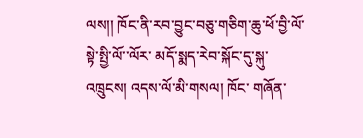ལས།། ཁོང་ནི་རབ་བྱུང་བཅུ་གཅིག་ཆུ་ཕོ་བྱི་ལོ་སྟེ་སྤྱི་ལོ་་ལོར་ མདོ་སྨད་རེབ་སྐོང་དུ་སྐུ་འཁྲུངས། འདས་ལོ་མི་གསལ། ཁོང་ གཞོན་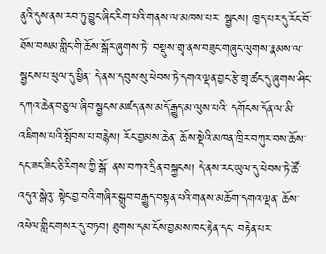ནུའི་དུས་ནས་རབ་ཏུ་བྱུང་ཞིང་རིག་པའི་གནས་ལ་མཁས་པར་ སྦྱངས། ཁྱད་པར་དུ་རོང་བོ་ཐོས་བསམ་གླིང་གི་ཆོས་སྒོར་ཞུགས་ཏེ་ བསྡུས་གྲྭ་ནས་བཟུང་གཞུང་ལུགས་རྣམས་ལ་སྦྱངས་པ་ཕུལ་དུ་ཕྱིན་ དེ་ནས་དབུས་སུ་ཕེབས་ཏེ་དགའ་ལྡན་བྱང་རྩེ་གྲྭ་ཚང་དུ་ཞུགས་ཤིང་ དཀའ་ཆེན་བཅུ་ལ་ཞིབ་སྦྱངས་མཛད་ནས་མདོ་རྒྱུད་མ་ལུས་པའི་ དགོངས་དོན་ལ་མི་འཇིགས་པའི་སྤོབས་པ་བརྙེས། རོང་བྱམས་ཆེན་ ཆོས་སྡེའི་མཁན་ཁྲིར་བཀུར་བས་ཆོས་དང་ཟང་ཟིང་ཅི་རིགས་ཀྱི་སྒོ་ ནས་བཀའ་དྲིན་བསྐྱངས། དེ་ནས་རང་ཡུལ་དུ་ཕེབས་ཏེ་ཚོ་འདུའ་སྒེའུ་ སྟེང་བྱ་བའི་གཞིར་སྒྲུབ་བརྒྱུད་བསྟན་པའི་གནས་མཆོག་དགའ་ལྡན་ ཆོས་འཕེལ་གླིང་གསར་དུ་བཏབ། ཐུགས་དམ་ངོས་བྱམས་ཁང་རྟེན་དང་ བརྟེན་པར་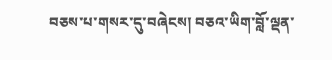བཅས་པ་གསར་དུ་བཞེངས། བཅའ་ཡིག་བློ་ལྡན་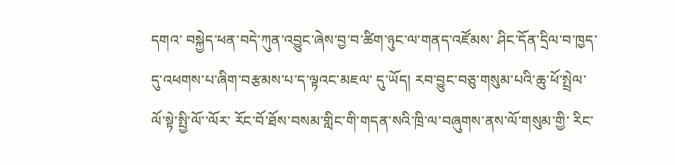དགའ་ བསྐྱེད་ཕན་བདེ་ཀུན་འབྱུང་ཞེས་བྱ་བ་ཚིག་ཉུང་ལ་གནད་འཛོམས་ ཤིང་དོན་དྲིལ་བ་ཁྱད་དུ་འཕགས་པ་ཞིག་བརྩམས་པ་ད་ལྟའང་མཇལ་ དུ་ཡོད། རབ་བྱུང་བཅུ་གསུམ་པའི་ཆུ་ཕོ་སྤྲེལ་ལོ་སྟེ་སྤྱི་ལོ་་ལོར་ རོང་བོ་ཐོས་བསམ་གླིང་གི་གདན་སའི་ཁྲི་ལ་བཞུགས་ནས་ལོ་གསུམ་གྱི་ རིང་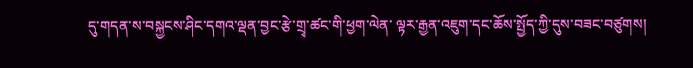དུ་གདན་ས་བསྐྱངས་ཤིང་དགའ་ལྡན་བྱང་རྩེ་གྲྭ་ཚང་གི་ཕྱག་ལེན་ ལྟར་རྒྱན་འཇུག་དང་ཆོས་སྤྱོད་ཀྱི་དུས་བཟང་བཙུགས།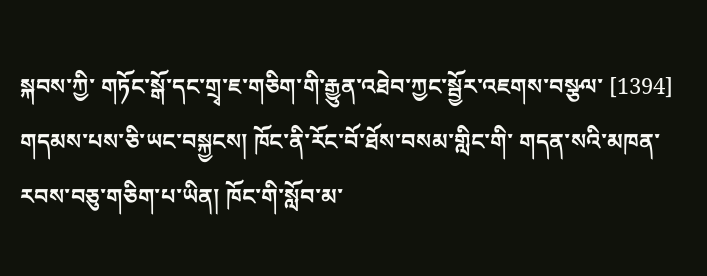སྐབས་ཀྱི་ གཏོང་སྒོ་དང་གྲྭ་ཇ་གཅིག་གི་རྒྱུན་འཐེབ་ཀྱང་སྦྱོར་འཇགས་བསྩལ་ [1394] གདམས་པས་ཅི་ཡང་བསྐྱངས། ཁོང་ནི་རོང་བོ་ཐོས་བསམ་གླིང་གི་ གདན་སའི་མཁན་རབས་བཅུ་གཅིག་པ་ཡིན། ཁོང་གི་སློབ་མ་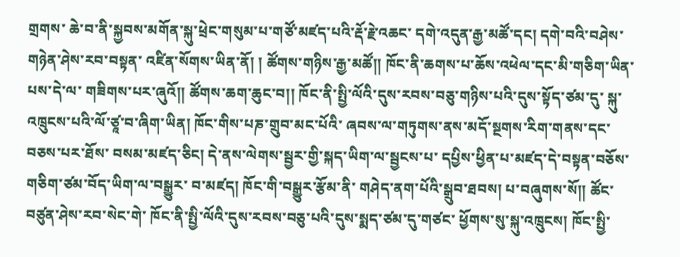གྲགས་ ཆེ་བ་ནི་སྐྱབས་མགོན་སྐུ་ཕྲེང་གསུམ་པ་གཙོ་མཛད་པའི་རྡོ་རྗེ་འཆང་ དགེ་འདུན་རྒྱ་མཚོ་དང། དགེ་བའི་བཤེས་གཉེན་ཤེས་རབ་བསྟན་ འཛིན་སོགས་ཡིན་ནོ། ། ཚོགས་གཉིས་རྒྱ་མཚོ།། ཁོང་ནི་ཆགས་པ་ཆོས་འཕེལ་དང་མི་གཅིག་ཡིན་པས་དེ་ལ་ གཟིགས་པར་ཞུའོ།། ཚོགས་ཆག་ཆུང་བ།། ཁོང་ནི་སྤྱི་ལོའི་དུས་རབས་བཅུ་གཉིས་པའི་དུས་སྟོད་ཙམ་དུ་ སྐུ་འཁྲུངས་པའི་ལོ་ཙཱ་བ་ཞིག་ཡིན། ཁོང་གིས་པཎ་གྲུབ་མང་པོའི་ ཞབས་ལ་གཏུགས་ནས་མདོ་སྔགས་རིག་གནས་དང་བཅས་པར་ཐོས་ བསམ་མཛད་ཅིང། དེ་ནས་ལེགས་སྦྱར་གྱི་སྐད་ཡིག་ལ་སྦྱངས་པ་ དཔྱིས་ཕྱིན་པ་མཛད་དེ་བསྟན་བཅོས་གཅིག་ཙམ་བོད་ཡིག་ལ་བསྒྱུར་ བ་མཛད། ཁོང་གི་བསྒྱུར་རྩོམ་ནི་ གཤེད་ནག་པོའི་སྒྲུབ་ཐབས། པ་བཞུགས་སོ།། ཚོང་བཙུན་ཤེས་རབ་སེང་གེ་ ཁོང་ནི་སྤྱི་ལོའི་དུས་རབས་བཅུ་པའི་དུས་སྨད་ཙམ་དུ་གཙང་ ཕྱོགས་སུ་སྐུ་འཁྲུངས། ཁོང་སྤྱི་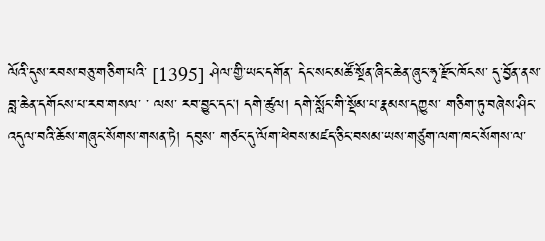ལོའི་དུས་རབས་བཅུ་གཅིག་པའི་ [1395] ཤེལ་གྱི་ཡང་དགོན་ དེང་སང་མཚོ་སྔོན་ཞིང་ཆེན་ཞུང་ཧྭ་རྫོང་ཁོངས་ དུ་བྱོན་ནས་བླ་ཆེན་དགོངས་པ་རབ་གསལ་ ་ ལས་ རབ་བྱུང་དང། དགེ་ཚུལ། དགེ་སློང་གི་སྡོམ་པ་རྣམས་དཀྱུས་ གཅིག་ཏུ་བཞེས་ཤིང་འདུལ་བའི་ཆོས་གཞུང་སོགས་གསན་ཏེ། དབུས་ གཙང་དུ་ལོག་ཕེབས་མཛད་ཅིང་བསམ་ཡས་གཙུག་ལག་ཁང་སོགས་ལ་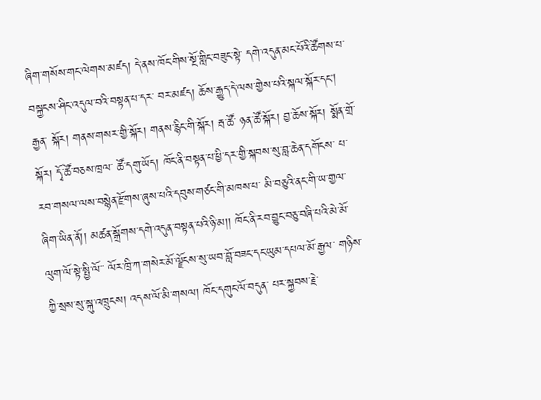ཞིག་གསོས་གང་ལེགས་མཛད། དེ་ནས་ཁོང་གིས་སྔོ་གླིང་བཟུང་སྟེ་ དགེ་འདུན་མང་པོའི་ཚོགས་པ་བསྐྱངས་ཤིང་འདུལ་བའི་བསྟན་པ་དར་ བར་མཛད། ཆོས་རྒྱུད་དེ་ལས་གྱེས་པའི་སྐལ་སྐོར་དང། རྒྱན་ སྐོར། གནས་གསར་གྱི་སྐོར། གནས་རྙིང་གི་སྐོར། རྦ་ཚོ་ ཉན་ཚོ་སྐོར། བྱ་ཆོས་སྐོར། སྨོན་གྲོ་སྐོར། དྭོ་ཚོ་བཅས་ཁྲལ་ ཚོ་དགུ་ཡོད། ཁོང་ནི་བསྟན་པ་ཕྱི་དར་གྱི་སྐབས་སུ་བླ་ཆེན་དགོངས་ པ་རབ་གསལ་ལས་བསྙེན་རྫོགས་ཞུས་པའི་དབུས་གཙང་གི་མཁས་པ་ མི་བཅུའི་ནང་གི་ཡ་གྱལ་ཞིག་ཡིན་ནོ།། མཚན་སྒྲོགས་དགེ་འདུན་བསྟན་པའི་ཉི་མ།། ཁོང་ནི་རབ་བྱུང་བཅུ་བཞི་པའི་མེ་མོ་ལུག་ལོ་སྟེ་སྤྱི་ལོ་་ ལོར་ཁྲི་ཀ་གསེར་མོ་ལྗོངས་སུ་ཡབ་བློ་བཟང་དང་ཡུམ་དཔལ་མོ་རྒྱལ་ གཉིས་ཀྱི་སྲས་སུ་སྐུ་འཁྲུངས། འདས་ལོ་མི་གསལ། ཁོང་དགུང་ལོ་བདུན་ པར་སྐྱབས་རྗེ་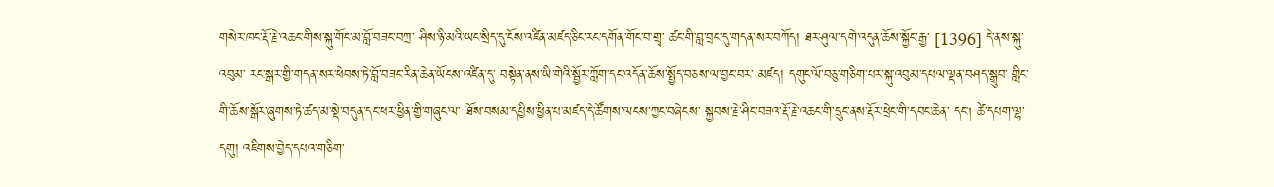གསེར་ཁང་རྡོ་རྗེ་འཆང་གིས་སྐུ་གོང་མ་བློ་བཟང་བཀྲ་ ཤིས་ཉི་མའི་ཡང་སྲིད་དུ་ངོས་འཛིན་མཛད་ཅིང་རང་དགོན་གོང་བ་གྲྭ་ ཚང་གི་བླ་བྲང་དུ་གདན་སར་བཀོད། ཐར་ཤུལ་དགེ་འདུན་ཆོས་སྐྱོང་རྒྱ་ [1396] དེ་ནས་སྐུ་འབུམ་ རང་སྒར་གྱི་གདན་སར་ཕེབས་ཏེ་བློ་བཟང་རིན་ཆེན་ཡོངས་འཛིན་དུ་ བསྟེན་ནས་ཡི་གེའི་སྦྱོར་ཀློག་དང་འདོན་ཆོས་སྤྱོད་བཅས་ལ་བྱང་བར་ མཛད། དགུང་ལོ་བཅུ་གཅིག་པར་སྐུ་འབུམ་དཔལ་ལྡན་བཤད་སྒྲུབ་ གླིང་གི་ཆོས་སྒོར་ཞུགས་ཏེ་ཚད་མ་སྡེ་བདུན་དང་ཕར་ཕྱིན་གྱི་གཞུང་ལ་ ཐོས་བསམ་དཔྱིས་ཕྱིན་པ་མཛད་དེ་ཚོགས་ལངས་ཀྱང་བཞེངས་ སྐྱབས་རྗེ་ཤིང་བཟའ་རྡོ་རྗེ་འཆང་གི་དྲུང་ནས་རྡོར་ཕྲེང་གི་དབང་ཆེན་ དང། ཚེ་དཔག་ལྷ་དགུ། འཇིགས་བྱེད་དཔའ་གཅིག་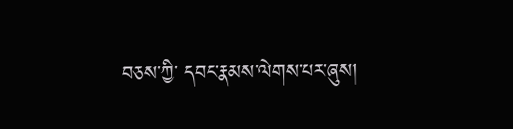བཅས་ཀྱི་ དབང་རྣམས་ལེགས་པར་ཞུས།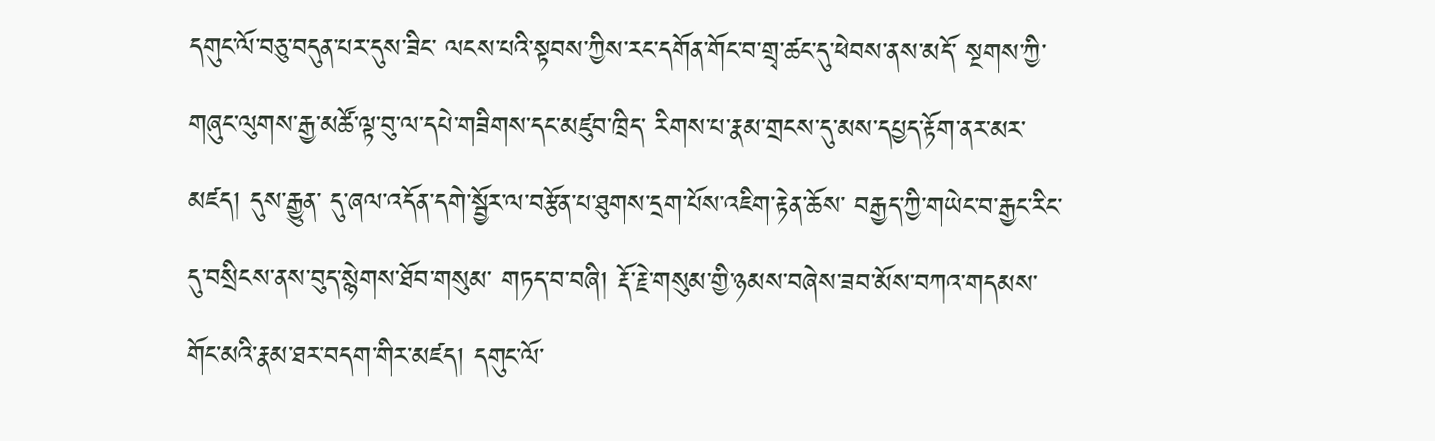དགུང་ལོ་བཅུ་བདུན་པར་དུས་ཟིང་ ལངས་པའི་སྟབས་ཀྱིས་རང་དགོན་གོང་བ་གྲྭ་ཚང་དུ་ཕེབས་ནས་མདོ་ སྔགས་ཀྱི་གཞུང་ལུགས་རྒྱ་མཚོ་ལྟ་བུ་ལ་དཔེ་གཟིགས་དང་མཛུབ་ཁྲིད་ རིགས་པ་རྣམ་གྲངས་དུ་མས་དཔྱད་རྟོག་ནར་མར་མཛད། དུས་རྒྱུན་ དུ་ཞལ་འདོན་དགེ་སྦྱོར་ལ་བརྩོན་པ་ཐུགས་དྲག་པོས་འཇིག་རྟེན་ཆོས་ བརྒྱད་ཀྱི་གཡེང་བ་རྒྱང་རིང་དུ་བསྲིངས་ནས་བུད་སྙེགས་ཐོབ་གསུམ་ གཏད་བ་བཞི། རྡོ་རྗེ་གསུམ་གྱི་ཉམས་བཞེས་ཟབ་མོས་བཀའ་གདམས་ གོང་མའི་རྣམ་ཐར་བདག་གིར་མཛད། དགུང་ལོ་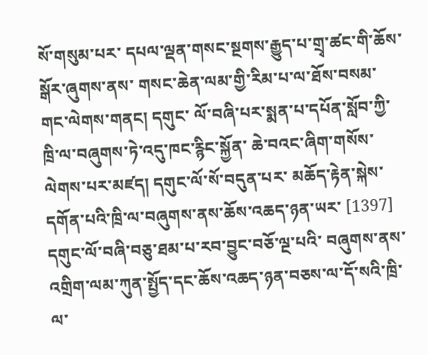སོ་གསུམ་པར་ དཔལ་ལྡན་གསང་སྔགས་རྒྱུད་པ་གྲྭ་ཚང་གི་ཆོས་སྒོར་ཞུགས་ནས་ གསང་ཆེན་ལམ་གྱི་རིམ་པ་ལ་ཐོས་བསམ་གང་ལེགས་གནང། དགུང་ ལོ་བཞི་པར་སྨན་པ་དཔོན་སློབ་ཀྱི་ཁྲི་ལ་བཞུགས་ཏེ་འདུ་ཁང་རྙིང་སྐྱོན་ ཆེ་བའང་ཞིག་གསོས་ལེགས་པར་མཛད། དགུང་ལོ་སོ་བདུན་པར་ མཆོད་རྟེན་སྐེས་དགོན་པའི་ཁྲི་ལ་བཞུགས་ནས་ཆོས་འཆད་ཉན་ཡར་ [1397] དགུང་ལོ་བཞི་བཅུ་ཐམ་པ་རབ་བྱུང་བཅོ་ལྔ་པའི་ བཞུགས་ནས་འགྲིག་ལམ་ཀུན་སྤྱོད་དང་ཆོས་འཆད་ཉན་བཅས་ལ་དོ་སའི་ཁྲི་ལ་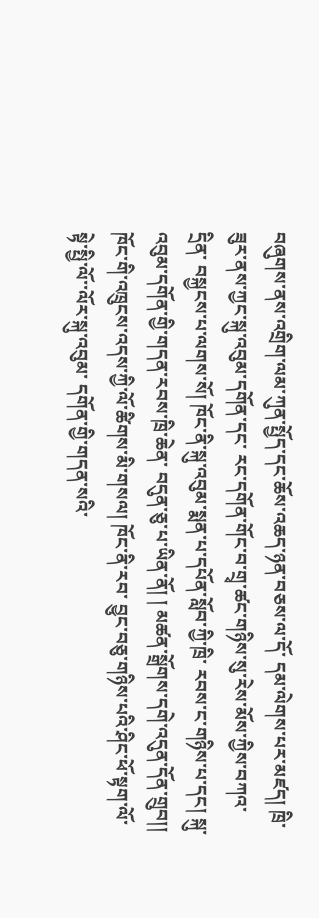བཞུགས་ནས་འགྲིག་ལམ་ཀུན་སྤྱོད་དང་ཆོས་འཆད་ཉན་བཅས་ལ་དོ་ དམ་ལེགས་པར་མཛད། ཁྲི་ཟུར་ནས་ཀྱང་སྐུ་འབུམ་དགོན་དང་ རང་དགོན་གོང་བ་གྲྭ་ཚང་གཉིས་སུ་རེས་མོས་ཀྱིས་བཀའ་དྲིན་ བསྐྱངས་པ་ལགས་སོ། ཁོང་ནི་སྐུ་འབུམ་སྨན་པ་དཔོན་སློབ་ཀྱི་ཁྲི་ རབས་ང་གཉིས་པ་དང། སྐུ་འབུམ་དགོན་གྱི་གདན་རབས་ཁྲི་ཆེན་ བདུན་ཅུ་པ་ཡིན་ནོ། ། མཚན་སྒྲོགས་དགེ་འདུན་དོན་གྲུབ།། ཁོང་གི་འཁྲུངས་འདས་ཀྱི་ལོ་ཚིགས་མི་གསལ། ཁོང་ནི་རབ་ བྱུང་བཅུ་གཉིས་པའི་ཤིང་ཕོ་སྟག་ལོ་སྟེ་སྤྱི་ལོ་་ལོར་སྐུ་འབུམ་ དགོན་གྱི་གདན་སའི་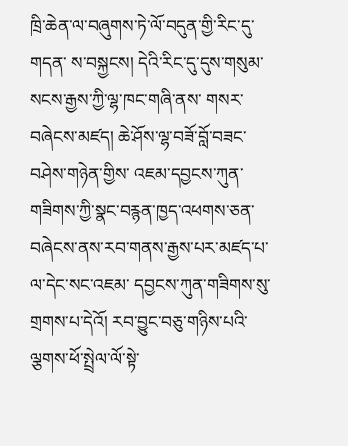ཁྲི་ཆེན་ལ་བཞུགས་ཏེ་ལོ་བདུན་གྱི་རིང་དུ་གདན་ ས་བསྐྱངས། དེའི་རིང་དུ་དུས་གསུམ་སངས་རྒྱས་ཀྱི་ལྷ་ཁང་གཞི་ནས་ གསར་བཞེངས་མཛད། ཆེ་ཤོས་ལྷ་བཟོ་བློ་བཟང་བཤེས་གཉེན་གྱིས་ འཇམ་དབྱངས་ཀུན་གཟིགས་ཀྱི་སྣང་བརྙན་ཁྱད་འཕགས་ཅན་ བཞེངས་ནས་རབ་གནས་རྒྱས་པར་མཛད་པ་ལ་དེང་སང་འཇམ་ དབྱངས་ཀུན་གཟིགས་སུ་གྲགས་པ་དེའོ། རབ་བྱུང་བཅུ་གཉིས་པའི་ ལྕགས་ཕོ་སྤྲེལ་ལོ་སྟེ་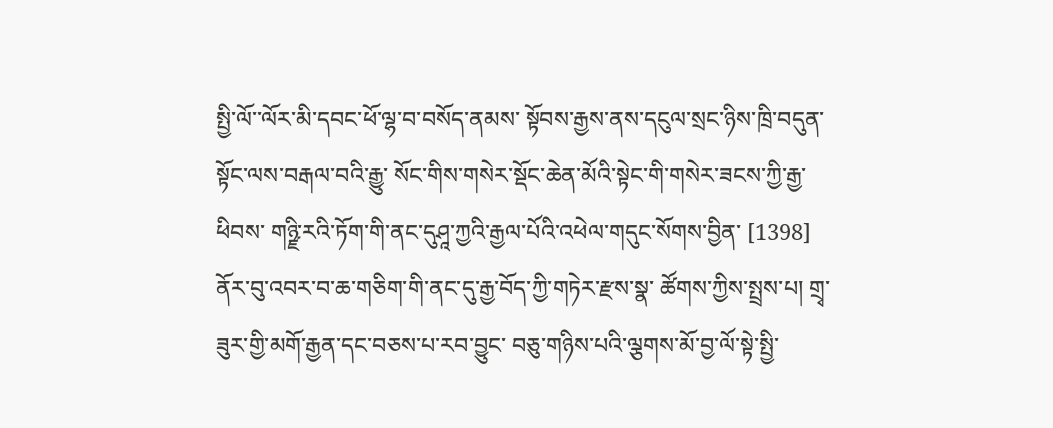སྤྱི་ལོ་་ལོར་མི་དབང་ཕོ་ལྷ་བ་བསོད་ནམས་ སྟོབས་རྒྱས་ནས་དངུལ་སྲང་ཉིས་ཁྲི་བདུན་སྟོང་ལས་བརྒལ་བའི་རྒྱུ་ སོང་གིས་གསེར་སྡོང་ཆེན་མོའི་སྟེང་གི་གསེར་ཟངས་ཀྱི་རྒྱ་ཕིབས་ གཉྫི་རའི་ཏོག་གི་ནང་དུཤཱ་ཀྱའི་རྒྱལ་པོའི་འཕེལ་གདུང་སོགས་བྱིན་ [1398] ནོར་བུ་འབར་བ་ཆ་གཅིག་གི་ནང་དུ་རྒྱ་བོད་ཀྱི་གཏེར་རྫས་སྣ་ ཚོགས་ཀྱིས་སྤྲས་པ། གྲྭ་ཟུར་གྱི་མགོ་རྒྱན་དང་བཅས་པ་རབ་བྱུང་ བཅུ་གཉིས་པའི་ལྕགས་མོ་བྱ་ལོ་སྟེ་སྤྱི་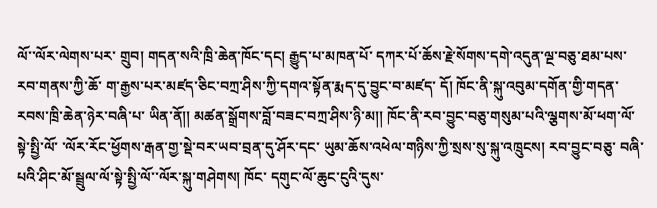ལོ་་ལོར་ལེགས་པར་ གྲུབ། གདན་སའི་ཁྲི་ཆེན་ཁོང་དང། རྒྱུད་པ་མཁན་པོ་ དཀར་པོ་ཆོས་རྗེ་སོགས་དགེ་འདུན་ལྔ་བཅུ་ཐམ་པས་རབ་གནས་ཀྱི་ཆོ་ ག་རྒྱས་པར་མཛད་ཅིང་བཀྲ་ཤིས་ཀྱི་དགའ་སྟོན་རྨད་དུ་བྱུང་བ་མཛད་ དོ། ཁོང་ནི་སྐུ་འབུམ་དགོན་གྱི་གདན་རབས་ཁྲི་ཆེན་ཉེར་བཞི་པ་ ཡིན་ནོ།། མཚན་སྒྲོགས་བློ་བཟང་བཀྲ་ཤིས་ཉི་མ།། ཁོང་ནི་རབ་བྱུང་བཅུ་གསུམ་པའི་ལྕགས་མོ་ཕག་ལོ་སྟེ་སྤྱི་ལོ་ ་ལོར་རོང་ཕྱོགས་རྒན་གྱ་སྡེ་བར་ཡབ་བྲན་དུ་ཤོར་དང་ ཡུམ་ཆོས་འཕེལ་གཉིས་ཀྱི་སྲས་སུ་སྐུ་འཁྲུངས། རབ་བྱུང་བཅུ་ བཞི་པའི་ཤིང་མོ་སྦྲུལ་ལོ་སྟེ་སྤྱི་ལོ་་ལོར་སྐུ་གཤེགས། ཁོང་ དགུང་ལོ་ཆུང་ངུའི་དུས་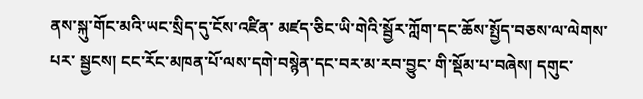ནས་སྐུ་གོང་མའི་ཡང་སྲིད་དུ་ངོས་འཛིན་ མཛད་ཅིང་ཡི་གེའི་སྦྱོར་ཀློག་དང་ཆོས་སྤྱོད་བཅས་ལ་ལེགས་པར་ སྦྱངས། ངང་རོང་མཁན་པོ་ལས་དགེ་བསྙེན་དང་བར་མ་རབ་བྱུང་ གི་སྡོམ་པ་བཞེས། དགུང་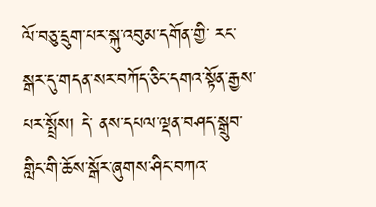ལོ་བཅུ་དྲུག་པར་སྐུ་འབུམ་དགོན་གྱི་ རང་སྒར་དུ་གདན་སར་བཀོད་ཅིང་དགའ་སྟོན་རྒྱས་པར་སྤྲོས། དེ་ ནས་དཔལ་ལྡན་བཤད་སྒྲུབ་གླིང་གི་ཆོས་སྒོར་ཞུགས་ཤིང་བཀའ་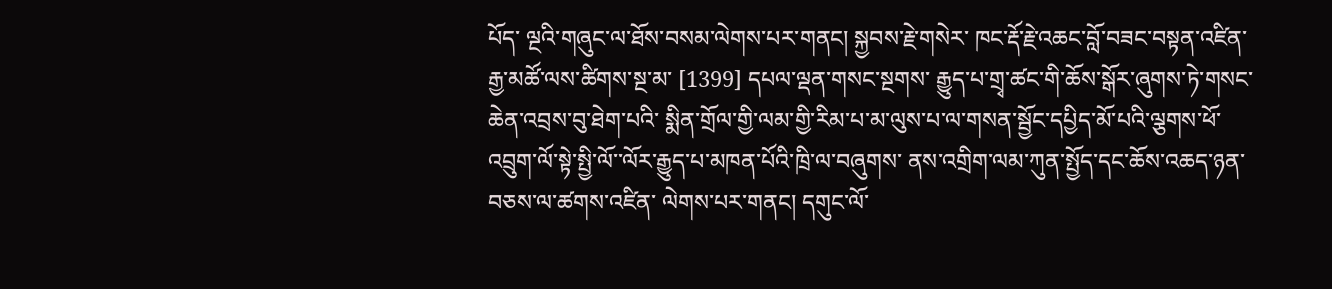པོད་ ལྔའི་གཞུང་ལ་ཐོས་བསམ་ལེགས་པར་གནང། སྐྱབས་རྗེ་གསེར་ ཁང་རྡོ་རྗེ་འཆང་བློ་བཟང་བསྟན་འཛིན་རྒྱ་མཚོ་ལས་ཚིགས་སྔ་མ་ [1399] དཔལ་ལྡན་གསང་སྔགས་ རྒྱུད་པ་གྲྭ་ཚང་གི་ཆོས་སྒོར་ཞུགས་ཏེ་གསང་ཆེན་འབྲས་བུ་ཐེག་པའི་ སྨིན་གྲོལ་གྱི་ལམ་གྱི་རིམ་པ་མ་ལུས་པ་ལ་གསན་སྦྱོང་དཔྱིད་མོ་པའི་ལྕགས་ཕོ་ འབྲུག་ལོ་སྟེ་སྤྱི་ལོ་་ལོར་རྒྱུད་པ་མཁན་པོའི་ཁྲི་ལ་བཞུགས་ ནས་འགྲིག་ལམ་ཀུན་སྤྱོད་དང་ཆོས་འཆད་ཉན་བཅས་ལ་ཚགས་འཛིན་ ལེགས་པར་གནང། དགུང་ལོ་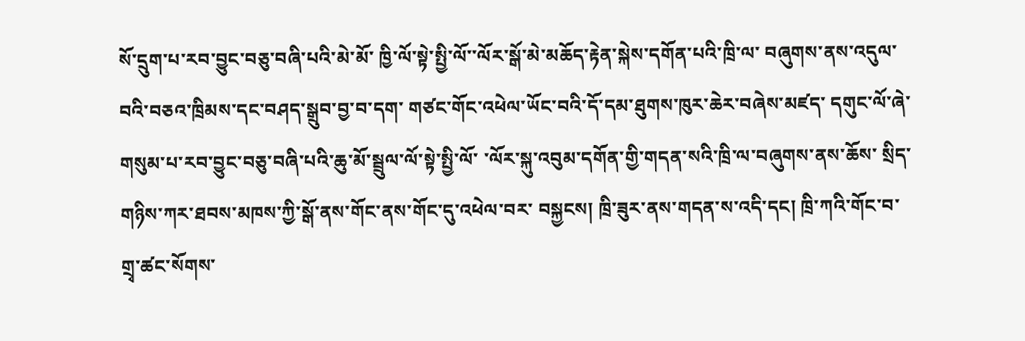སོ་དྲུག་པ་རབ་བྱུང་བཅུ་བཞི་པའི་མེ་མོ་ ཁྱི་ལོ་སྟེ་སྤྱི་ལོ་་ལོར་སྒོ་མེ་མཆོད་རྟེན་སྐེས་དགོན་པའི་ཁྲི་ལ་ བཞུགས་ནས་འདུལ་བའི་བཅའ་ཁྲིམས་དང་བཤད་སྒྲུབ་བྱ་བ་དག་ གཙང་གོང་འཕེལ་ཡོང་བའི་དོ་དམ་ཐུགས་ཁུར་ཆེར་བཞེས་མཛད་ དགུང་ལོ་ཞེ་གསུམ་པ་རབ་བྱུང་བཅུ་བཞི་པའི་ཆུ་མོ་སྦྲུལ་ལོ་སྟེ་སྤྱི་ལོ་ ་ལོར་སྐུ་འབུམ་དགོན་གྱི་གདན་སའི་ཁྲི་ལ་བཞུགས་ནས་ཆོས་ སྲིད་གཉིས་ཀར་ཐབས་མཁས་ཀྱི་སྒོ་ནས་གོང་ནས་གོང་དུ་འཕེལ་བར་ བསྐྱངས། ཁྲི་ཟུར་ནས་གདན་ས་འདི་དང། ཁྲི་ཀའི་གོང་བ་ གྲྭ་ཚང་སོགས་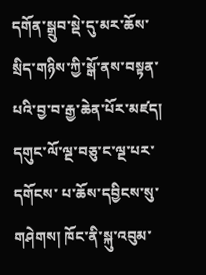དགོན་སྒྲུབ་སྡེ་དུ་མར་ཆོས་སྲིད་གཉིས་ཀྱི་སྒོ་ནས་བསྟན་ པའི་བྱ་བ་རྒྱ་ཆེན་པོར་མཛད། དགུང་ལོ་ལྔ་བཅུ་ང་ལྔ་པར་དགོངས་ པ་ཆོས་དབྱིངས་སུ་གཤེགས། ཁོང་ནི་སྐུ་འབུམ་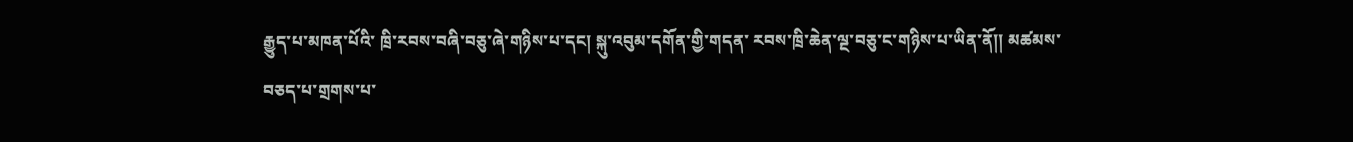རྒྱུད་པ་མཁན་པོའི་ ཁྲི་རབས་བཞི་བཅུ་ཞེ་གཉིས་པ་དང། སྐུ་འབུམ་དགོན་གྱི་གདན་ རབས་ཁྲི་ཆེན་ལྔ་བཅུ་ང་གཉིས་པ་ཡིན་ནོ།། མཚམས་བཅད་པ་གྲགས་པ་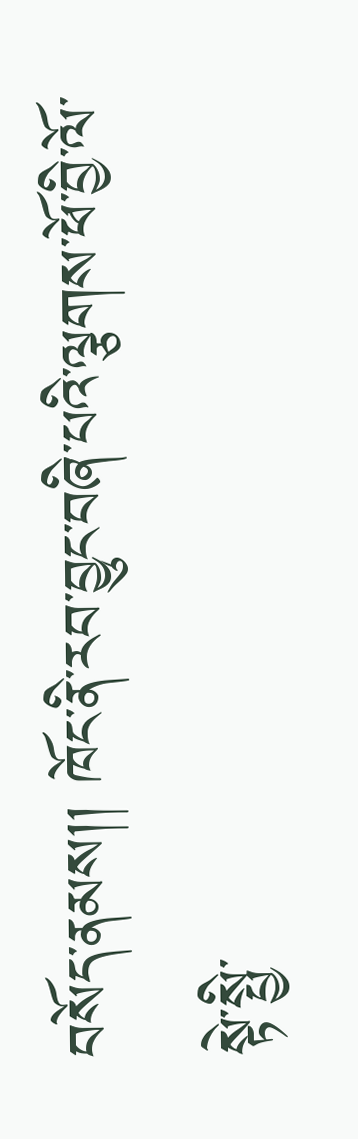བསོད་ནམས།། ཁོང་ནི་རབ་བྱུང་བཞི་པའི་ལྕགས་ཕོ་བྱི་ལོ་སྟེ་སྤྱི་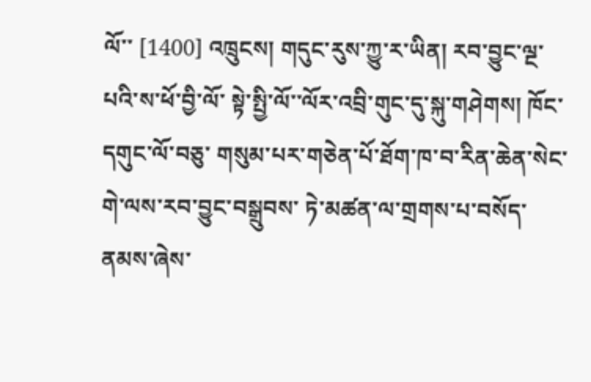ལོ་་ [1400] འཁྲུངས། གདུང་རུས་ཀྱུ་ར་ཡིན། རབ་བྱུང་ལྔ་པའི་ས་ཕོ་བྱི་ལོ་ སྟེ་སྤྱི་ལོ་་ལོར་འབྲི་གུང་དུ་སྐུ་གཤེགས། ཁོང་དགུང་ལོ་བཅུ་ གསུམ་པར་གཅེན་པོ་ཐོག་ཁ་བ་རིན་ཆེན་སེང་གེ་ལས་རབ་བྱུང་བསྒྲུབས་ ཏེ་མཚན་ལ་གྲགས་པ་བསོད་ནམས་ཞེས་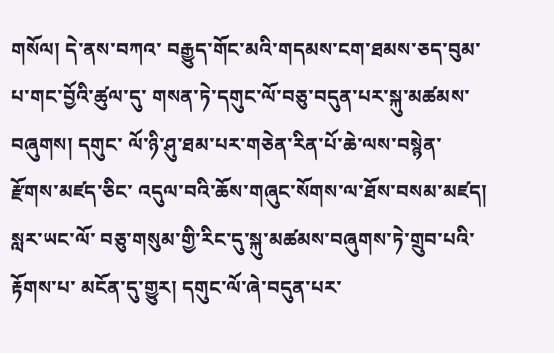གསོལ། དེ་ནས་བཀའ་ བརྒྱུད་གོང་མའི་གདམས་ངག་ཐམས་ཅད་བུམ་པ་གང་བྱོའི་ཚུལ་དུ་ གསན་ཏེ་དགུང་ལོ་བཅུ་བདུན་པར་སྐུ་མཚམས་བཞུགས། དགུང་ ལོ་ཉི་ཤུ་ཐམ་པར་གཅེན་རིན་པོ་ཆེ་ལས་བསྙེན་རྫོགས་མཛད་ཅིང་ འདུལ་བའི་ཆོས་གཞུང་སོགས་ལ་ཐོས་བསམ་མཛད། སླར་ཡང་ལོ་ བཅུ་གསུམ་གྱི་རིང་དུ་སྐུ་མཚམས་བཞུགས་ཏེ་གྲུབ་པའི་རྟོགས་པ་ མངོན་དུ་གྱུར། དགུང་ལོ་ཞེ་བདུན་པར་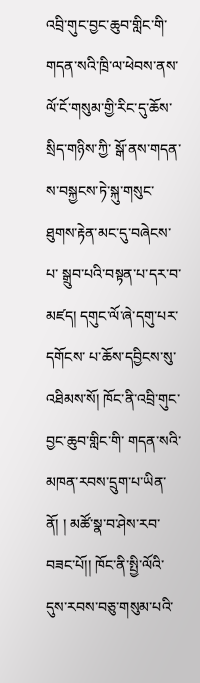འབྲི་གུང་བྱང་ཆུབ་གླིང་གི་ གདན་སའི་ཁྲི་ལ་ཕེབས་ནས་ལོ་ངོ་གསུམ་གྱི་རིང་དུ་ཆོས་སྲིད་གཉིས་ཀྱི་ སྒོ་ནས་གདན་ས་བསྐྱངས་ཏེ་སྐུ་གསུང་ཐུགས་རྟེན་མང་དུ་བཞེངས་པ་ སྒྲུབ་པའི་བསྟན་པ་དར་བ་མཛད། དགུང་ལོ་ཞེ་དགུ་པར་དགོངས་ པ་ཆོས་དབྱིངས་སུ་འཐིམས་སོ། ཁོང་ནི་འབྲི་གུང་བྱང་ཆུབ་གླིང་གི་ གདན་སའི་མཁན་རབས་དྲུག་པ་ཡིན་ནོ། ། མཚོ་སྣ་བ་ཤེས་རབ་བཟང་པོ།། ཁོང་ནི་སྤྱི་ལོའི་དུས་རབས་བཅུ་གསུམ་པའི་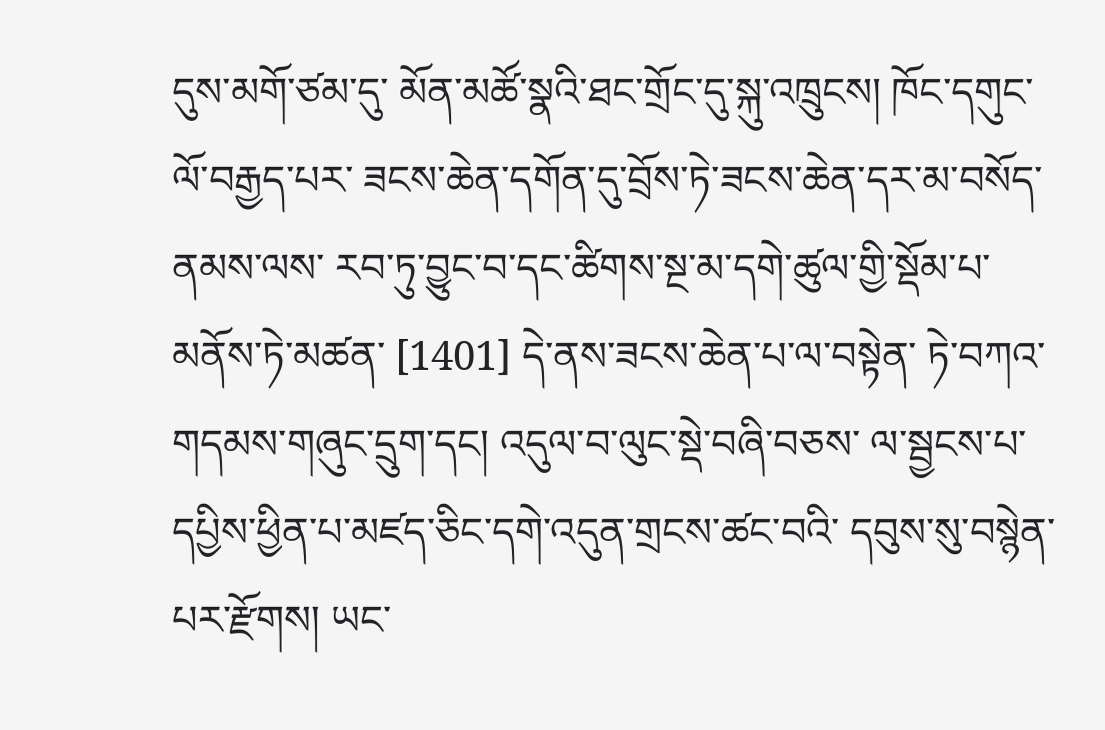དུས་མགོ་ཙམ་དུ་ མོན་མཚོ་སྣའི་ཐང་གྲོང་དུ་སྐུ་འཁྲུངས། ཁོང་དགུང་ལོ་བརྒྱད་པར་ ཟངས་ཆེན་དགོན་དུ་བྲོས་ཏེ་ཟངས་ཆེན་དར་མ་བསོད་ནམས་ལས་ རབ་ཏུ་བྱུང་བ་དང་ཚིགས་སྔ་མ་དགེ་ཚུལ་གྱི་སྡོམ་པ་མནོས་ཏེ་མཚན་ [1401] དེ་ནས་ཟངས་ཆེན་པ་ལ་བསྟེན་ ཏེ་བཀའ་གདམས་གཞུང་དྲུག་དང། འདུལ་བ་ལུང་སྡེ་བཞི་བཅས་ ལ་སྦྱངས་པ་དཔྱིས་ཕྱིན་པ་མཛད་ཅིང་དགེ་འདུན་གྲངས་ཚང་བའི་ དབུས་སུ་བསྙེན་པར་རྫོགས། ཡང་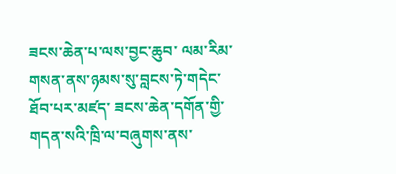ཟངས་ཆེན་པ་ལས་བྱང་ཆུབ་ ལམ་རིམ་གསན་ནས་ཉམས་སུ་བླངས་ཏེ་གདེང་ཐོབ་པར་མཛད་ ཟངས་ཆེན་དགོན་གྱི་གདན་སའི་ཁྲི་ལ་བཞུགས་ནས་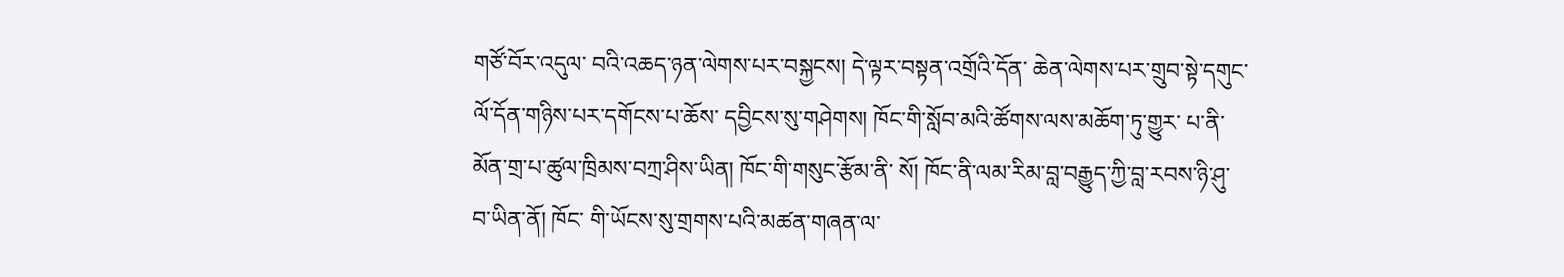གཙོ་བོར་འདུལ་ བའི་འཆད་ཉན་ལེགས་པར་བསྐྱངས། དེ་ལྟར་བསྟན་འགྲོའི་དོན་ ཆེན་ལེགས་པར་གྲུབ་སྟེ་དགུང་ལོ་དོན་གཉིས་པར་དགོངས་པ་ཆོས་ དབྱིངས་སུ་གཤེགས། ཁོང་གི་སློབ་མའི་ཚོགས་ལས་མཆོག་ཏུ་གྱུར་ པ་ནི་མོན་གྲ་པ་ཚུལ་ཁྲིམས་བཀྲ་ཤིས་ཡིན། ཁོང་གི་གསུང་རྩོམ་ནི་ སོ། ཁོང་ནི་ལམ་རིམ་བླ་བརྒྱུད་ཀྱི་བླ་རབས་ཉི་ཤུ་བ་ཡིན་ནོ། ཁོང་ གི་ཡོངས་སུ་གྲགས་པའི་མཚན་གཞན་ལ་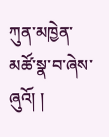ཀུན་མཁྱེན་མཚོ་སྣ་བ་ཞེས་ ཞུའོ། །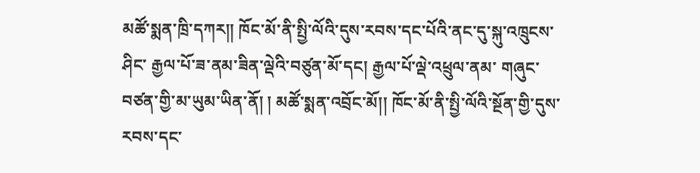མཚོ་སྨན་ཁྲི་དཀར།། ཁོང་མོ་ནི་སྤྱི་ལོའི་དུས་རབས་དང་པོའི་ནང་དུ་སྐུ་འཁྲུངས་ཤིང་ རྒྱལ་པོ་ཟ་ནམ་ཟིན་ལྡེའི་བཙུན་མོ་དང། རྒྱལ་པོ་ལྡེ་འཕྲུལ་ནམ་ གཞུང་བཙན་གྱི་མ་ཡུམ་ཡིན་ནོ། ། མཚོ་སྨན་འབྲོང་མོ།། ཁོང་མོ་ནི་སྤྱི་ལོའི་སྔོན་གྱི་དུས་རབས་དང་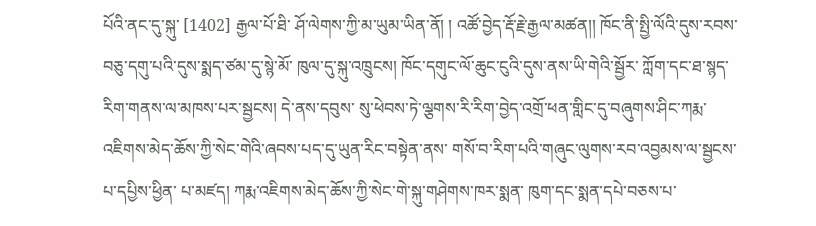པོའི་ནང་དུ་སྐུ་ [1402] རྒྱལ་པོ་ཐི་ ཤོ་ལེགས་ཀྱི་མ་ཡུམ་ཡིན་ནོ། ། འཚོ་བྱེད་རྡོ་རྗེ་རྒྱལ་མཚན།། ཁོང་ནི་སྤྱི་ལོའི་དུས་རབས་བཅུ་དགུ་པའི་དུས་སྨད་ཙམ་དུ་སྙེ་མོ་ ཁུལ་དུ་སྐུ་འཁྲུངས། ཁོང་དགུང་ལོ་ཆུང་ངུའི་དུས་ནས་ཡི་གེའི་སྦྱོར་ ཀློག་དང་ཐ་སྙད་རིག་གནས་ལ་མཁས་པར་སྦྱངས། དེ་ནས་དབུས་ སུ་ཕེབས་ཏེ་ལྕགས་རི་རིག་བྱེད་འགྲོ་ཕན་གླིང་དུ་བཞུགས་ཤིང་ཀརྨ་ འཇིགས་མེད་ཆོས་ཀྱི་སེང་གེའི་ཞབས་པད་དུ་ཡུན་རིང་བསྟེན་ནས་ གསོ་བ་རིག་པའི་གཞུང་ལུགས་རབ་འབྱམས་ལ་སྦྱངས་པ་དཔྱིས་ཕྱིན་ པ་མཛད། ཀརྨ་འཇིགས་མེད་ཆོས་ཀྱི་སེང་གེ་སྐུ་གཤེགས་ཁར་སྨན་ ཁུག་དང་སྨན་དཔེ་བཅས་པ་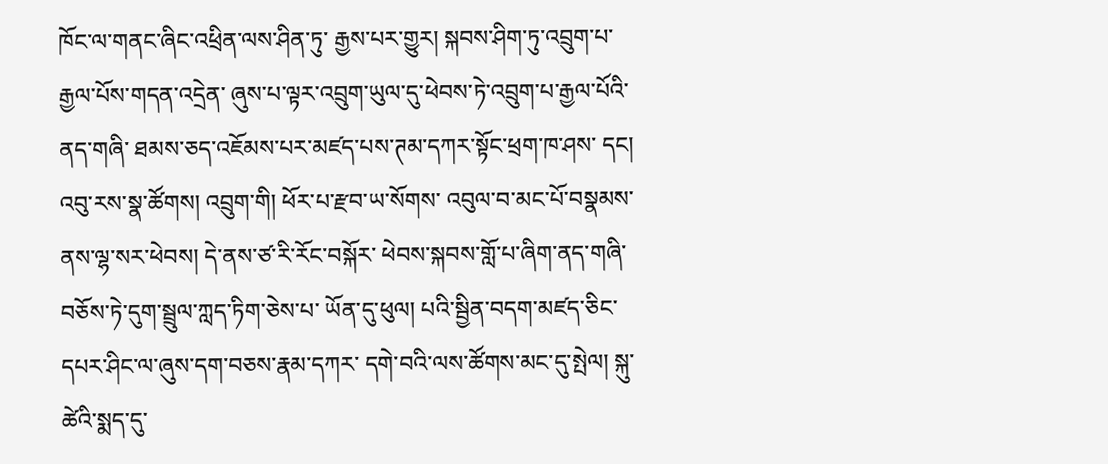ཁོང་ལ་གནང་ཞིང་འཕྲིན་ལས་ཤིན་ཏུ་ རྒྱས་པར་གྱུར། སྐབས་ཤིག་ཏུ་འབྲུག་པ་རྒྱལ་པོས་གདན་འདྲེན་ ཞུས་པ་ལྟར་འབྲུག་ཡུལ་དུ་ཕེབས་ཏེ་འབྲུག་པ་རྒྱལ་པོའི་ནད་གཞི་ ཐམས་ཅད་འཇོམས་པར་མཛད་པས་ཊམ་དཀར་སྟོང་ཕྲག་ཁ་ཤས་ དང། འབུ་རས་སྣ་ཚོགས། འབྲུག་གི། ཕོར་པ་རྫབ་ཡ་སོགས་ འབུལ་བ་མང་པོ་བསྣམས་ནས་ལྷ་སར་ཕེབས། དེ་ནས་ཙ་རི་རོང་བསྐོར་ ཕེབས་སྐབས་གློ་པ་ཞིག་ནད་གཞི་བཅོས་ཏེ་དུག་སྦྲུལ་ཀླད་ཏིག་ཅེས་པ་ ཡོན་དུ་ཕུལ། པའི་སྦྱིན་བདག་མཛད་ཅིང་དཔར་ཤིང་ལ་ཞུས་དག་བཅས་རྣམ་དཀར་ དགེ་བའི་ལས་ཚོགས་མང་དུ་སྤེལ། སྐུ་ཚེའི་སྨད་དུ་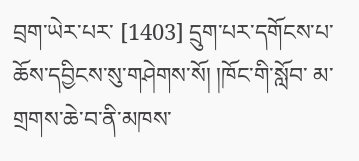བྲག་ཡེར་པར་ [1403] དྲུག་པར་དགོངས་པ་ཆོས་དབྱིངས་སུ་གཤེགས་སོ། །ཁོང་གི་སློབ་ མ་གྲགས་ཆེ་བ་ནི་མཁས་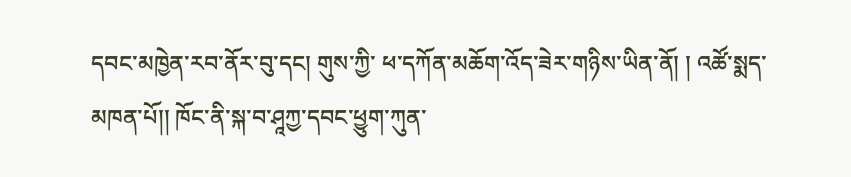དབང་མཁྱེན་རབ་ནོར་བུ་དང། གུས་ཀྱི་ ཕ་དཀོན་མཆོག་འོད་ཟེར་གཉིས་ཡིན་ནོ། ། འཚོ་སྨད་མཁན་པོ།། ཁོང་ནི་སྐ་བ་ཤཱཀྱ་དབང་ཕྱུག་ཀུན་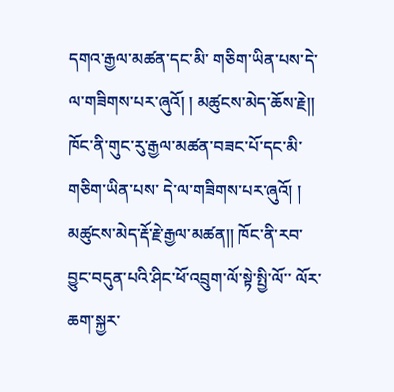དགའ་རྒྱལ་མཚན་དང་མི་ གཅིག་ཡིན་པས་དེ་ལ་གཟིགས་པར་ཞུའོ། ། མཚུངས་མེད་ཆོས་རྗེ།། ཁོང་ནི་གུང་རུ་རྒྱལ་མཚན་བཟང་པོ་དང་མི་གཅིག་ཡིན་པས་ དེ་ལ་གཟིགས་པར་ཞུའོ། ། མཚུངས་མེད་རྡོ་རྗེ་རྒྱལ་མཚན།། ཁོང་ནི་རབ་བྱུང་བདུན་པའི་ཤིང་ཕོ་འབྲུག་ལོ་སྟེ་སྤྱི་ལོ་་ ལོར་ཆག་སྐྱར་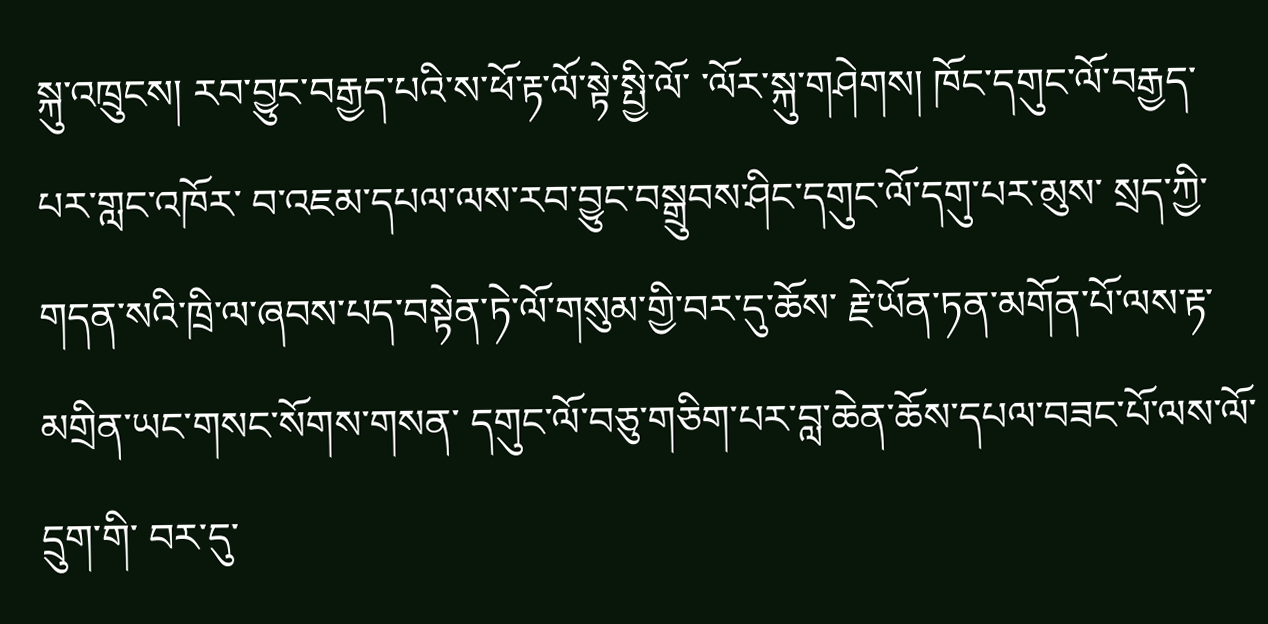སྐུ་འཁྲུངས། རབ་བྱུང་བརྒྱད་པའི་ས་ཕོ་རྟ་ལོ་སྟེ་སྤྱི་ལོ་ ་ལོར་སྐུ་གཤེགས། ཁོང་དགུང་ལོ་བརྒྱད་པར་གླང་འཁོར་ བ་འཇམ་དཔལ་ལས་རབ་བྱུང་བསྒྲུབས་ཤིང་དགུང་ལོ་དགུ་པར་མུས་ སྲད་ཀྱི་གདན་སའི་ཁྲི་ལ་ཞབས་པད་བསྟེན་ཏེ་ལོ་གསུམ་གྱི་བར་དུ་ཆོས་ རྗེ་ཡོན་ཏན་མགོན་པོ་ལས་རྟ་མགྲིན་ཡང་གསང་སོགས་གསན་ དགུང་ལོ་བཅུ་གཅིག་པར་བླ་ཆེན་ཆོས་དཔལ་བཟང་པོ་ལས་ལོ་དྲུག་གི་ བར་དུ་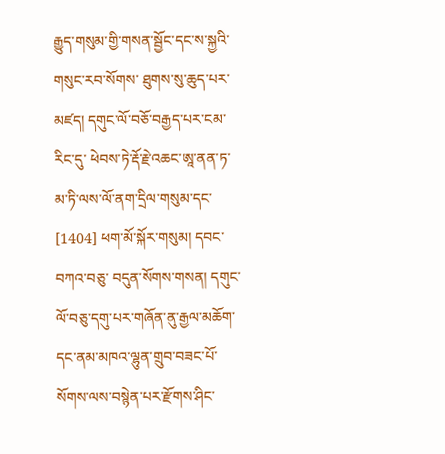རྒྱུད་གསུམ་གྱི་གསན་སྦྱོང་དང་ས་སྐྱའི་གསུང་རབ་སོགས་ ཐུགས་སུ་ཆུད་པར་མཛད། དགུང་ལོ་བཅོ་བརྒྱད་པར་ངམ་རིང་དུ་ ཕེབས་ཏེ་རྡོ་རྗེ་འཆང་ཨཱ་ནན་ཏ་མ་ཏི་ལས་ལོ་ནག་དྲིལ་གསུམ་དང་ [1404] ཕག་མོ་སྐོར་གསུམ། དབང་བཀའ་བཅུ་ བདུན་སོགས་གསན། དགུང་ལོ་བཅུ་དགུ་པར་གཞོན་ནུ་རྒྱལ་མཆོག་ དང་ནམ་མཁའ་ལྷུན་གྲུབ་བཟང་པོ་སོགས་ལས་བསྙེན་པར་རྫོགས་ཤིང་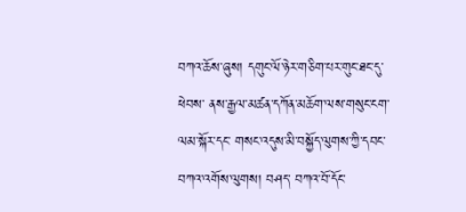བཀའ་ཆོས་ཞུས། དགུང་ལོ་ཉེར་གཅིག་པར་གུང་ཐང་དུ་ཕེབས་ ནས་རྒྱལ་མཚན་དཀོན་མཆོག་ལས་གསུང་ངག་ལམ་སྐོར་དང་ གསང་འདུས་མི་བསྐྱོད་ལུགས་ཀྱི་དབང་བཀའ་འགོས་ལུགས། བཤད་ བཀའ་བོ་དོང་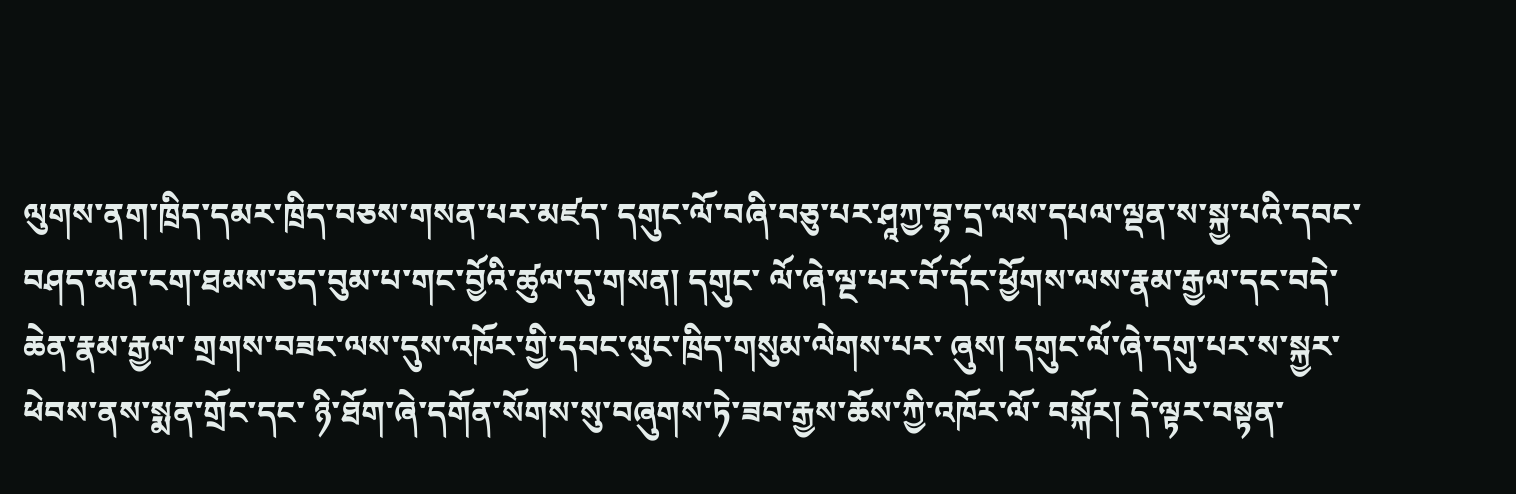ལུགས་ནག་ཁྲིད་དམར་ཁྲིད་བཅས་གསན་པར་མཛད་ དགུང་ལོ་བཞི་བཅུ་པར་ཤཱཀྱ་བྷ་དྲ་ལས་དཔལ་ལྡན་ས་སྐྱ་པའི་དབང་ བཤད་མན་ངག་ཐམས་ཅད་བུམ་པ་གང་བྱོའི་ཚུལ་དུ་གསན། དགུང་ ལོ་ཞེ་ལྔ་པར་བོ་དོང་ཕྱོགས་ལས་རྣམ་རྒྱལ་དང་བདེ་ཆེན་རྣམ་རྒྱལ་ གྲགས་བཟང་ལས་དུས་འཁོར་གྱི་དབང་ལུང་ཁྲིད་གསུམ་ལེགས་པར་ ཞུས། དགུང་ལོ་ཞེ་དགུ་པར་ས་སྐྱར་ཕེབས་ནས་སྨན་གྲོང་དང་ ཉི་ཐོག་ཞེ་དགོན་སོགས་སུ་བཞུགས་ཏེ་ཟབ་རྒྱས་ཆོས་ཀྱི་འཁོར་ལོ་ བསྐོར། དེ་ལྟར་བསྟན་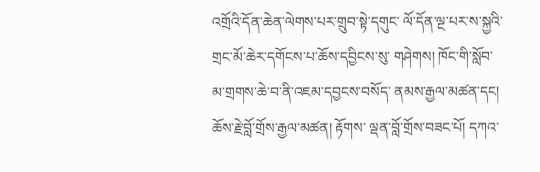འགྲོའི་དོན་ཆེན་ལེགས་པར་གྲུབ་སྟེ་དགུང་ ལོ་དོན་ལྔ་པར་ས་སྐྱའི་གྲང་མོ་ཆེར་དགོངས་པ་ཆོས་དབྱིངས་སུ་ གཤེགས། ཁོང་གི་སློབ་མ་གྲགས་ཆེ་བ་ནི་འཇམ་དབྱངས་བསོད་ ནམས་རྒྱལ་མཚན་དང། ཆོས་རྗེ་བློ་གྲོས་རྒྱལ་མཚན། རྟོགས་ ལྡན་བློ་གྲོས་བཟང་པོ། དཀའ་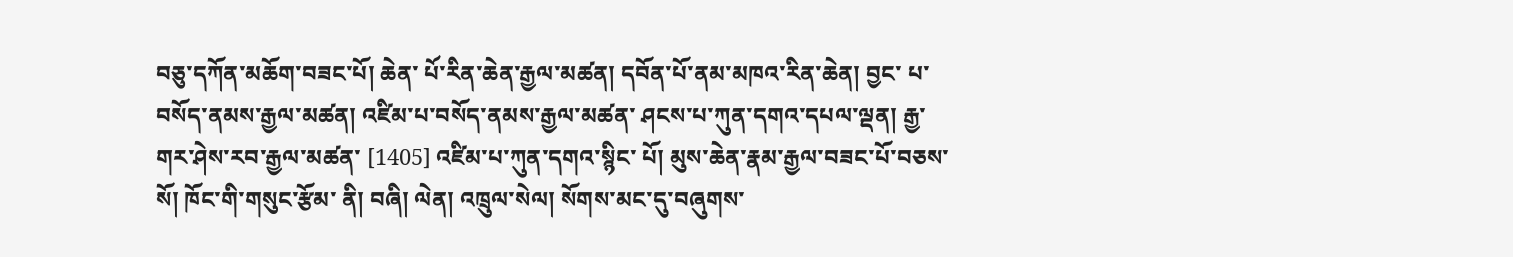བཅུ་དཀོན་མཆོག་བཟང་པོ། ཆེན་ པོ་རིན་ཆེན་རྒྱལ་མཚན། དབོན་པོ་ནམ་མཁའ་རིན་ཆེན། བྱང་ པ་བསོད་ནམས་རྒྱལ་མཚན། འཛིམ་པ་བསོད་ནམས་རྒྱལ་མཚན་ ཤངས་པ་ཀུན་དགའ་དཔལ་ལྡན། རྒྱ་གར་ཤེས་རབ་རྒྱལ་མཚན་ [1405] འཛིམ་པ་ཀུན་དགའ་སྙིང་ པོ། མུས་ཆེན་རྣམ་རྒྱལ་བཟང་པོ་བཅས་སོ། ཁོང་གི་གསུང་རྩོམ་ ནི། བཞི། ལེན། འཁྲུལ་སེལ། སོགས་མང་དུ་བཞུགས་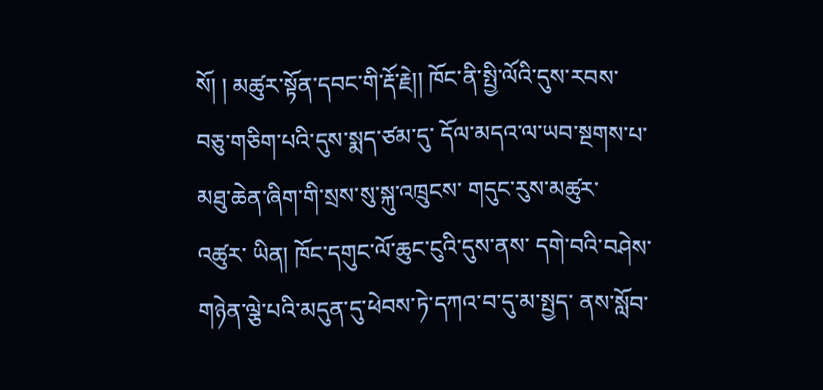སོ། ། མཚུར་སྟོན་དབང་གི་རྡོ་རྗེ།། ཁོང་ནི་སྤྱི་ལོའི་དུས་རབས་བཅུ་གཅིག་པའི་དུས་སྨད་ཙམ་དུ་ དོལ་མདའ་ལ་ཡབ་སྔགས་པ་མཐུ་ཆེན་ཞིག་གི་སྲས་སུ་སྐུ་འཁྲུངས་ གདུང་རུས་མཚུར་ འཚུར་ ཡིན། ཁོང་དགུང་ལོ་ཆུང་ངུའི་དུས་ནས་ དགེ་བའི་བཤེས་གཉེན་ལྕེ་པའི་མདུན་དུ་ཕེབས་ཏེ་དཀའ་བ་དུ་མ་སྤྱད་ ནས་སློབ་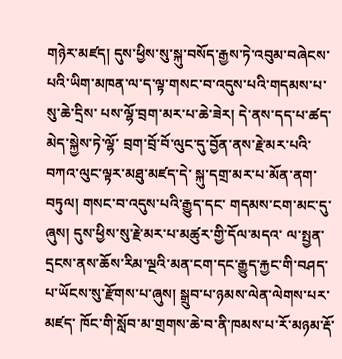གཉེར་མཛད། དུས་ཕྱིས་སུ་སྐུ་བསོད་རྒྱས་ཏེ་འབུམ་བཞེངས་ པའི་ཡིག་མཁན་ལ་ད་ལྟ་གསང་བ་འདུས་པའི་གདམས་པ་སུ་ཆེ་དྲིས་ པས་ལྷོ་བྲག་མར་པ་ཆེ་ཟེར། དེ་ནས་དད་པ་ཚད་མེད་སྐྱེས་ཏེ་ལྷོ་ བྲག་བྲོ་བོ་ལུང་དུ་བྱོན་ནས་རྗེ་མར་པའི་བཀའ་ལུང་ལྟར་མཐུ་མཛད་དེ་ སྐུ་དགྲ་མར་པ་མོན་ནག་བཏུལ། གསང་བ་འདུས་པའི་རྒྱུད་དང་ གདམས་ངག་མང་དུ་ཞུས། དུས་ཕྱིས་སུ་རྗེ་མར་པ་མཚུར་གྱི་དོལ་མདའ་ ལ་སྤྱན་དྲངས་ནས་ཆོས་རིམ་ལྔའི་མན་ངག་དང་རྒྱུད་རྐྱང་གི་བཤད་ པ་ཡོངས་སུ་རྫོགས་པ་ཞུས། སྒྲུབ་པ་ཉམས་ལེན་ལེགས་པར་མཛད་ ཁོང་གི་སློབ་མ་གྲགས་ཆེ་བ་ནི་ཁམས་པ་རོ་མཉམ་རྡོ་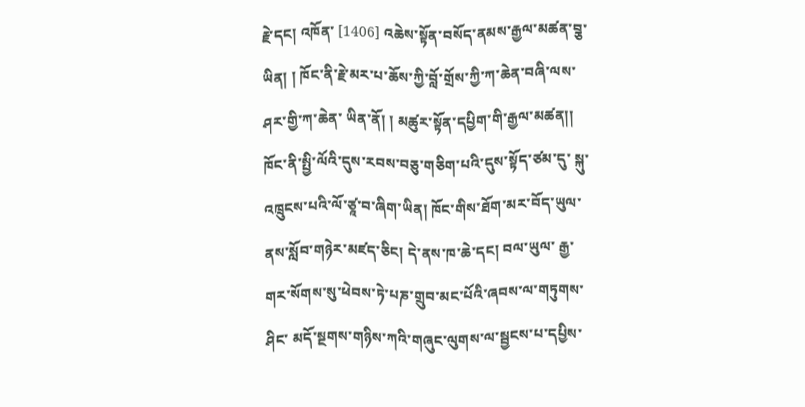རྗེ་དང། འཁོན་ [1406] འཆེས་སྟོན་བསོད་ནམས་རྒྱལ་མཚན་བྕ་ཡིན། ། ཁོང་ནི་རྗེ་མར་པ་ཆོས་ཀྱི་བློ་གྲོས་ཀྱི་ཀ་ཆེན་བཞི་ལས་ཤར་གྱི་ཀ་ཆེན་ ཡིན་ནོ། ། མཚུར་སྟོན་དཔྱིག་གི་རྒྱལ་མཚན།། ཁོང་ནི་སྤྱི་ལོའི་དུས་རབས་བཅུ་གཅིག་པའི་དུས་སྟོད་ཙམ་དུ་ སྐུ་འཁྲུངས་པའི་ལོ་ཙཱ་བ་ཞིག་ཡིན། ཁོང་གིས་ཐོག་མར་བོད་ཡུལ་ ནས་སློབ་གཉེར་མཛད་ཅིང། དེ་ནས་ཁ་ཆེ་དང། བལ་ཡུལ་ རྒྱ་གར་སོགས་སུ་ཕེབས་ཏེ་པཎ་གྲུབ་མང་པོའི་ཞབས་ལ་གཏུགས་ཤིང་ མདོ་སྔགས་གཉིས་ཀའི་གཞུང་ལུགས་ལ་སྦྱངས་པ་དཔྱིས་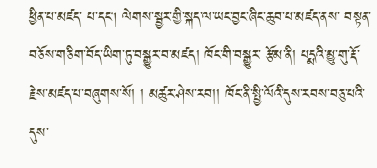ཕྱིན་པ་མཛད་ པ་དང། ལེགས་སྦྱར་གྱི་སྐད་ལ་ཡང་བྱང་ཞིང་ཆུབ་པ་མཛད་ནས་ བསྟན་བཅོས་གཅིག་བོད་ཡིག་ཏུ་བསྒྱུར་བ་མཛད། ཁོང་གི་བསྒྱུར་ རྩོམ་ནི། པདྨའི་མྱུ་གུ་རྡོ་རྗེས་མཛད་པ་བཞུགས་སོ། ། མཚུར་ཤེས་རབ།། ཁོང་ནི་སྤྱི་ལོའི་དུས་རབས་བཅུ་པའི་དུས་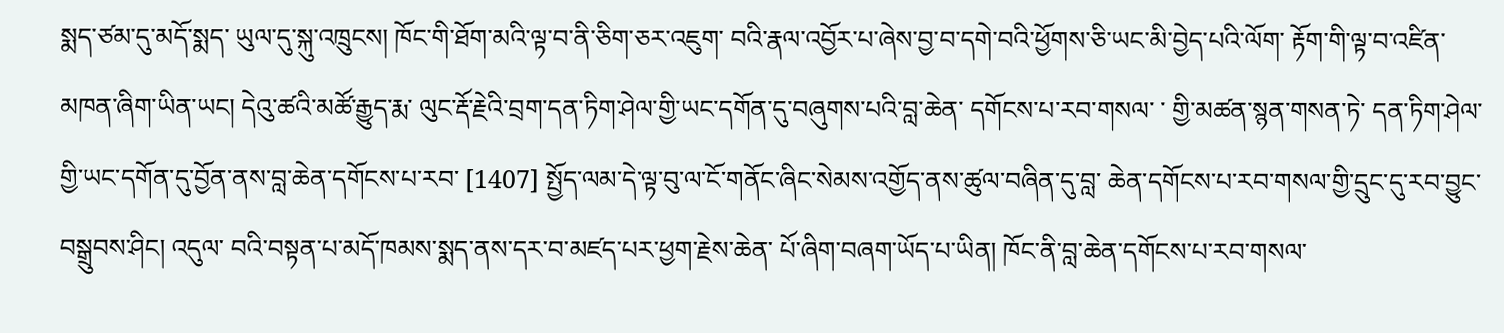སྨད་ཙམ་དུ་མདོ་སྨད་ ཡུལ་དུ་སྐུ་འཁྲུངས། ཁོང་གི་ཐོག་མའི་ལྟ་བ་ནི་ཅིག་ཅར་འཇུག་ བའི་རྣལ་འབྱོར་པ་ཞེས་བྱ་བ་དགེ་བའི་ཕྱོགས་ཅི་ཡང་མི་བྱེད་པའི་ལོག་ རྟོག་གི་ལྟ་བ་འཛིན་མཁན་ཞིག་ཡིན་ཡང། དེའུ་ཚའི་མཚོ་རྒྱུད་རྨ་ ལུང་རྡོ་རྗེའི་བྲག་དན་ཏིག་ཤེལ་གྱི་ཡང་དགོན་དུ་བཞུགས་པའི་བླ་ཆེན་ དགོངས་པ་རབ་གསལ་ ་ གྱི་མཚན་སྙན་གསན་ཏེ་ དན་ཏིག་ཤེལ་གྱི་ཡང་དགོན་དུ་བྱོན་ནས་བླ་ཆེན་དགོངས་པ་རབ་ [1407] སྤྱོད་ལམ་དེ་ལྟ་བུ་ལ་ངོ་གནོང་ཞིང་སེམས་འགྱོད་ནས་ཚུལ་བཞིན་དུ་བླ་ ཆེན་དགོངས་པ་རབ་གསལ་གྱི་དྲུང་དུ་རབ་བྱུང་བསྒྲུབས་ཤིང། འདུལ་ བའི་བསྟན་པ་མདོ་ཁམས་སྨད་ནས་དར་བ་མཛད་པར་ཕྱག་རྗེས་ཆེན་ པོ་ཞིག་བཞག་ཡོད་པ་ཡིན། ཁོང་ནི་བླ་ཆེན་དགོངས་པ་རབ་གསལ་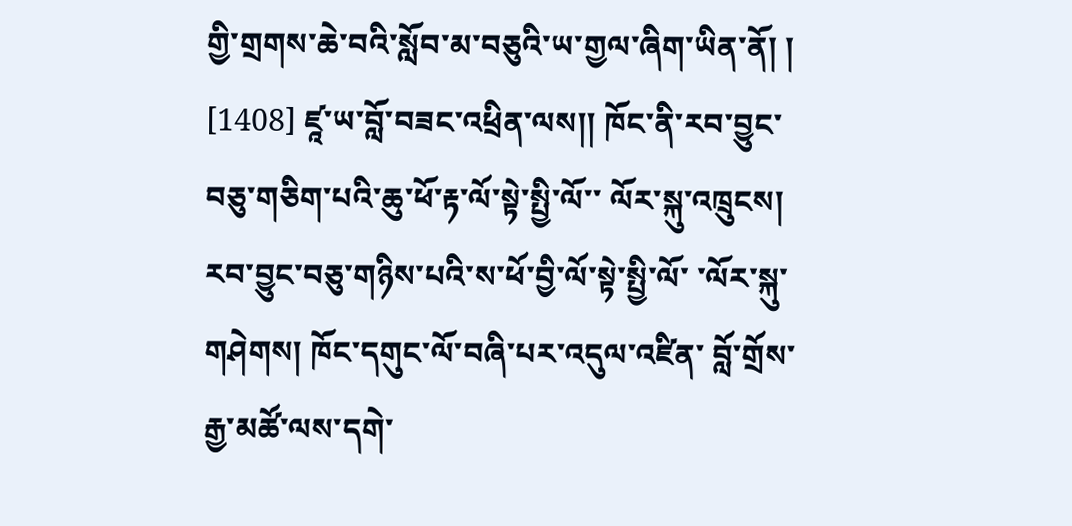གྱི་གྲགས་ཆེ་བའི་སློབ་མ་བཅུའི་ཡ་གྱལ་ཞིག་ཡིན་ནོ། ། [1408] ཛཱ་ཡ་བློ་བཟང་འཕྲིན་ལས།། ཁོང་ནི་རབ་བྱུང་བཅུ་གཅིག་པའི་ཆུ་ཕོ་རྟ་ལོ་སྟེ་སྤྱི་ལོ་་ ལོར་སྐུ་འཁྲུངས། རབ་བྱུང་བཅུ་གཉིས་པའི་ས་ཕོ་བྱི་ལོ་སྟེ་སྤྱི་ལོ་ ་ལོར་སྐུ་གཤེགས། ཁོང་དགུང་ལོ་བཞི་པར་འདུལ་འཛིན་ བློ་གྲོས་རྒྱ་མཚོ་ལས་དགེ་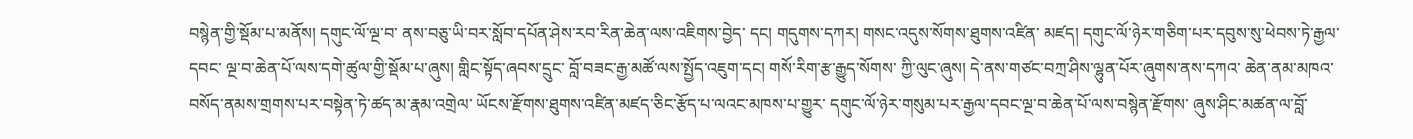བསྙེན་གྱི་སྡོམ་པ་མནོས། དགུང་ལོ་ལྔ་བ་ ནས་བཅུ་ཡི་བར་སློབ་དཔོན་ཤེས་རབ་རིན་ཆེན་ལས་འཇིགས་བྱེད་ དང། གདུགས་དཀར། གསང་འདུས་སོགས་ཐུགས་འཛིན་ མཛད། དགུང་ལོ་ཉེར་གཅིག་པར་དབུས་སུ་ཕེབས་ཏེ་རྒྱལ་དབང་ ལྔ་བ་ཆེན་པོ་ལས་དགེ་ཚུལ་གྱི་སྡོམ་པ་ཞུས། གླིང་སྟོད་ཞབས་དྲུང་ བློ་བཟང་རྒྱ་མཚོ་ལས་སྤྱོད་འཇུག་དང། གསོ་རིག་རྩ་རྒྱུད་སོགས་ ཀྱི་ལུང་ཞུས། དེ་ནས་གཙང་བཀྲ་ཤིས་ལྷུན་པོར་ཞུགས་ནས་དཀའ་ ཆེན་ནམ་མཁའ་བསོད་ནམས་གྲགས་པར་བསྟེན་ཏེ་ཚད་མ་རྣམ་འགྲེལ་ ཡོངས་རྫོགས་ཐུགས་འཛིན་མཛད་ཅིང་རྩོད་པ་ལའང་མཁས་པ་གྱུར་ དགུང་ལོ་ཉེར་གསུམ་པར་རྒྱལ་དབང་ལྔ་བ་ཆེན་པོ་ལས་བསྙེན་རྫོགས་ ཞུས་ཤིང་མཚན་ལ་བློ་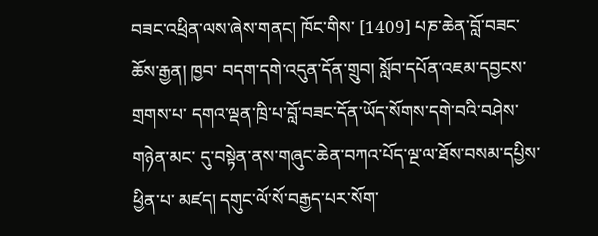བཟང་འཕྲིན་ལས་ཞེས་གནང། ཁོང་གིས་ [1409] པཎ་ཆེན་བློ་བཟང་ཆོས་རྒྱན། ཁྱབ་ བདག་དགེ་འདུན་དོན་གྲུབ། སློབ་དཔོན་འཇམ་དབྱངས་གྲགས་པ་ དགའ་ལྡན་ཁྲི་པ་བློ་བཟང་དོན་ཡོད་སོགས་དགེ་བའི་བཤེས་གཉེན་མང་ དུ་བསྟེན་ནས་གཞུང་ཆེན་བཀའ་པོད་ལྔ་ལ་ཐོས་བསམ་དཔྱིས་ཕྱིན་པ་ མཛད། དགུང་ལོ་སོ་བརྒྱད་པར་སོག་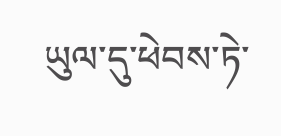ཡུལ་དུ་ཕེབས་ཏེ་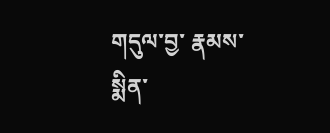གདུལ་བྱ་ རྣམས་སྨིན་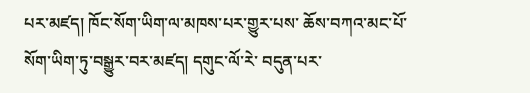པར་མཛད། ཁོང་སོག་ཡིག་ལ་མཁས་པར་གྱུར་པས་ ཆོས་བཀའ་མང་པོ་སོག་ཡིག་ཏུ་བསྒྱུར་བར་མཛད། དགུང་ལོ་རེ་ བདུན་པར་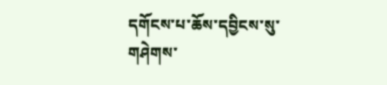དགོངས་པ་ཆོས་དབྱིངས་སུ་གཤེགས་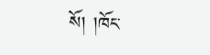སོ། །ཁོང་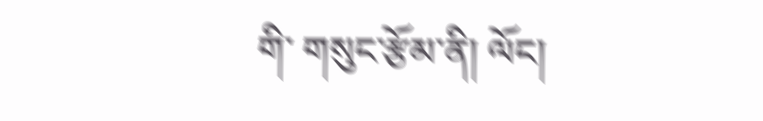གི་ གསུང་རྩོམ་ནི། ལོང།